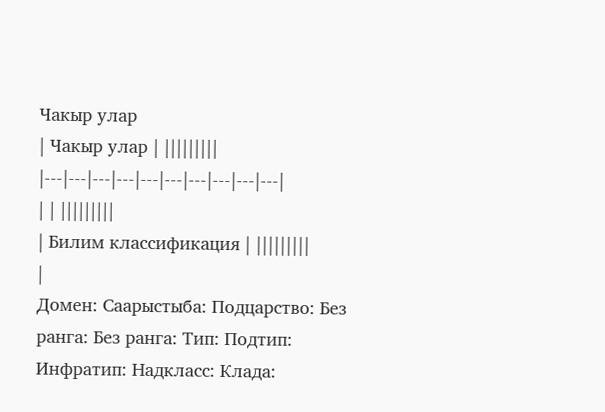Чакыр улар
| Чакыр улар | |||||||||
|---|---|---|---|---|---|---|---|---|---|
| | |||||||||
| Билим классификация | |||||||||
|
Домен: Саарыстыба: Подцарство: Без ранга: Без ранга: Тип: Подтип: Инфратип: Надкласс: Клада: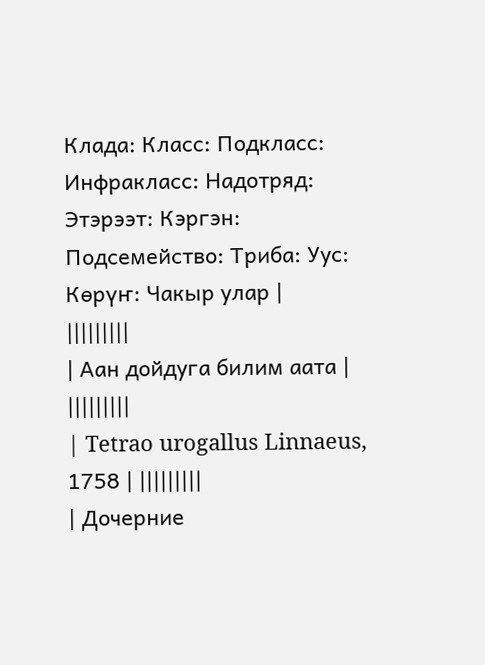Клада: Класс: Подкласс: Инфракласс: Надотряд: Этэрээт: Кэргэн: Подсемейство: Триба: Уус: Көрүҥ: Чакыр улар |
|||||||||
| Аан дойдуга билим аата | |||||||||
| Tetrao urogallus Linnaeus, 1758 | |||||||||
| Дочерние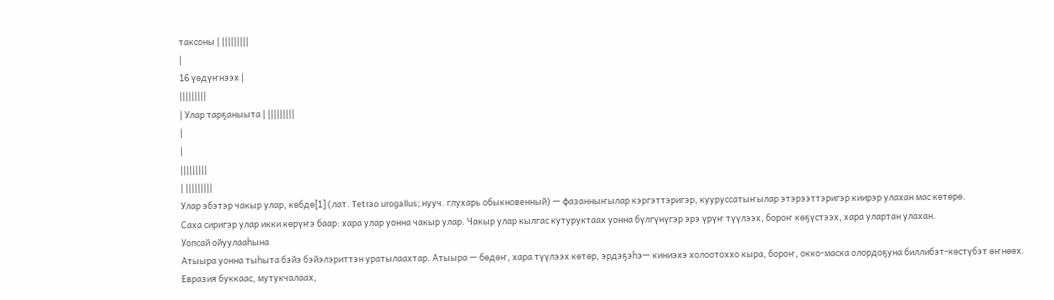таксоны | |||||||||
|
16 үөдүҥнээх |
|||||||||
| Улар тарҕаныыта | |||||||||
|
|
|||||||||
| |||||||||
Улар эбэтэр чакыр улар, көбдө[1] (лат. Tetrao urogallus; нууч. глухарь обыкновенный) — фазанныҥылар кэргэттэригэр, кууруссатыҥылар этэрээттэригэр киирэр улахан мас көтөрө.
Саха сиригэр улар икки көрүҥэ баар: хара улар уонна чакыр улар. Чакыр улар кылгас кутуруктаах уонна бүлгүнүгэр эрэ үрүҥ түүлээх, бороҥ көҕүстээх, хара улартан улахан.
Уопсай ойуулааһына
Атыыра уонна тыһыта бэйэ бэйэлэриттэн уратылаахтар. Атыыра — бөдөҥ, хара түүлээх көтөр, эрдэҕэһэ— киниэхэ холоотоххо кыра, бороҥ, окко-маска олордоҕуна биллибэт-көстүбэт өҥнөөх. Евразия буккаас, мутукчалаах,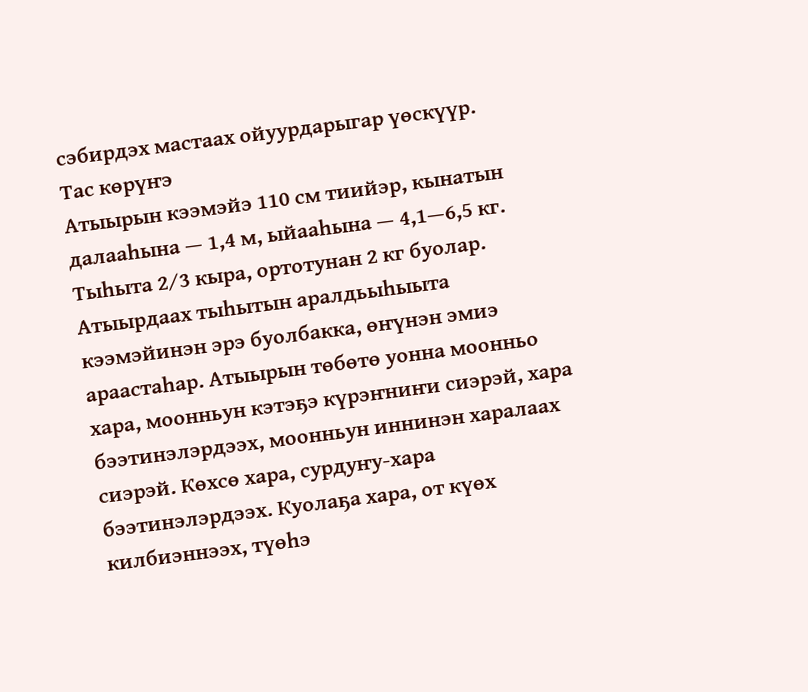сэбирдэх мастаах ойуурдарыгар үөскүүр.
Тас көрүҥэ
Атыырын кээмэйэ 110 см тиийэр, кынатын далааһына — 1,4 м, ыйааһына — 4,1—6,5 кг. Тыһыта 2⁄3 кыра, ортотунан 2 кг буолар. Атыырдаах тыһытын аралдьыһыыта кээмэйинэн эрэ буолбакка, өҥүнэн эмиэ араастаһар. Атыырын төбөтө уонна моонньо хара, моонньун кэтэҕэ күрэҥниҥи сиэрэй, хара бээтинэлэрдээх, моонньун иннинэн харалаах сиэрэй. Көхсө хара, сурдуҥу-хара бээтинэлэрдээх. Куолаҕа хара, от күөх килбиэннээх, түөһэ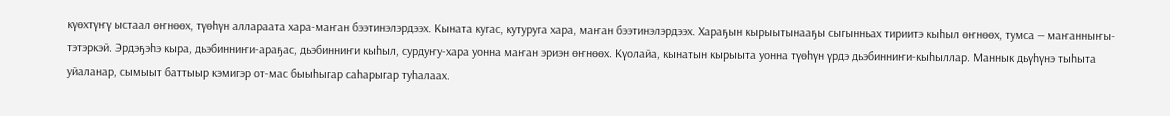күөхтүҥү ыстаал өҥнөөх, түөһүн аллараата хара-маҥан бээтинэлэрдээх. Кыната кугас, кутуруга хара, маҥан бээтинэлэрдээх. Хараҕын кырыытынааҕы сыгынньах тириитэ кыһыл өҥнөөх, тумса — маҥанныҥы-тэтэркэй. Эрдэҕэһэ кыра, дьэбинниҥи-араҕас, дьэбинниҥи кыһыл, сурдуҥу-хара уонна маҥан эриэн өҥнөөх. Күолайа, кынатын кырыыта уонна түөһүн үрдэ дьэбинниҥи-кыһыллар. Маннык дьүһүнэ тыһыта уйаланар, сымыыт баттыыр кэмигэр от-мас быыһыгар саһарыгар туһалаах.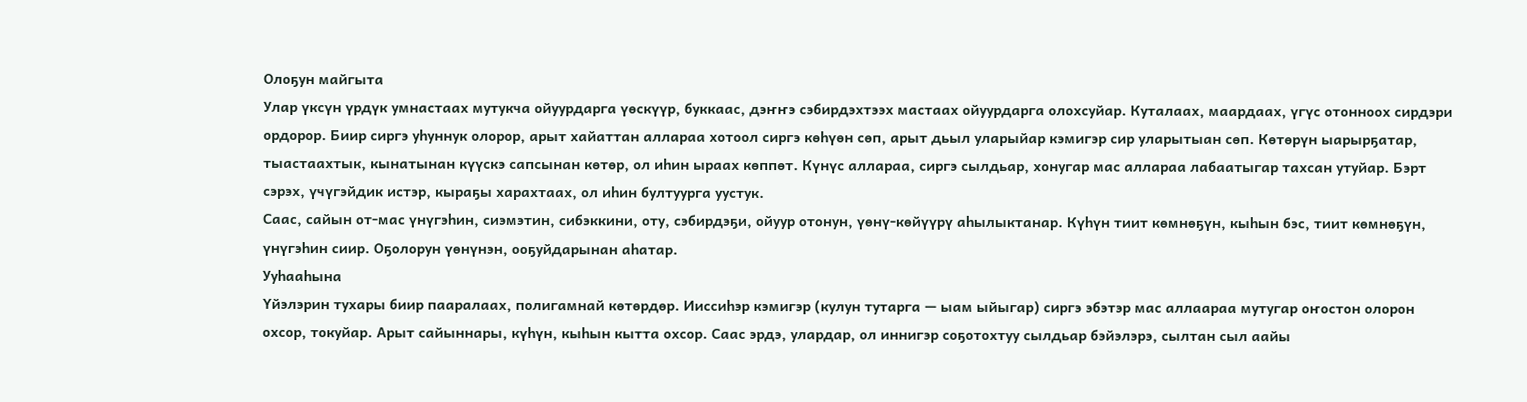Олоҕун майгыта
Улар үксүн үрдүк умнастаах мутукча ойуурдарга үөскүүр, буккаас, дэҥҥэ сэбирдэхтээх мастаах ойуурдарга олохсуйар. Куталаах, маардаах, үгүс отонноох сирдэри ордорор. Биир сиргэ уһуннук олорор, арыт хайаттан аллараа хотоол сиргэ көһүөн сөп, арыт дьыл уларыйар кэмигэр сир уларытыан сөп. Көтөрүн ыарырҕатар, тыастаахтык, кынатынан күүскэ сапсынан көтөр, ол иһин ыраах көппөт. Күнүс аллараа, сиргэ сылдьар, хонугар мас аллараа лабаатыгар тахсан утуйар. Бэрт сэрэх, үчүгэйдик истэр, кыраҕы харахтаах, ол иһин бултуурга уустук.
Саас, сайын от-мас үнүгэһин, сиэмэтин, сибэккини, оту, сэбирдэҕи, ойуур отонун, үөнү-көйүүрү аһылыктанар. Күһүн тиит көмнөҕүн, кыһын бэс, тиит көмнөҕүн, үнүгэһин сиир. Оҕолорун үөнүнэн, ооҕуйдарынан аһатар.
Ууһааһына
Үйэлэрин тухары биир пааралаах, полигамнай көтөрдөр. Ииссиһэр кэмигэр (кулун тутарга — ыам ыйыгар) сиргэ эбэтэр мас аллаараа мутугар оҥостон олорон охсор, токуйар. Арыт сайыннары, күһүн, кыһын кытта охсор. Саас эрдэ, улардар, ол иннигэр соҕотохтуу сылдьар бэйэлэрэ, сылтан сыл аайы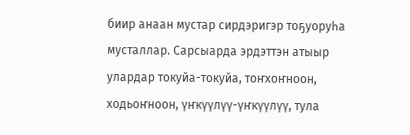биир анаан мустар сирдэригэр тоҕуоруһа мусталлар. Сарсыарда эрдэттэн атыыр улардар токуйа-токуйа, тоҥхоҥноон, ходьоҥноон, үҥкүүлүү-үҥкүүлүү, тула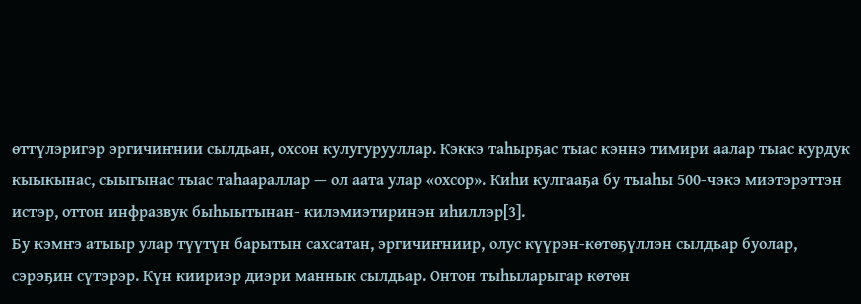өттүлэригэр эргичиҥнии сылдьан, охсон кулугурууллар. Кэккэ таһырҕас тыас кэннэ тимири аалар тыас курдук кыыкынас, сыыгынас тыас таһаараллар — ол аата улар «охсор». Киһи кулгааҕа бу тыаһы 500-чэкэ миэтэрэттэн истэр, оттон инфразвук быһыытынан- килэмиэтиринэн иһиллэр[3].
Бу кэмҥэ атыыр улар түүтүн барытын сахсатан, эргичиҥниир, олус күүрэн-көтөҕүллэн сылдьар буолар, сэрэҕин сүтэрэр. Күн киириэр диэри маннык сылдьар. Онтон тыһыларыгар көтөн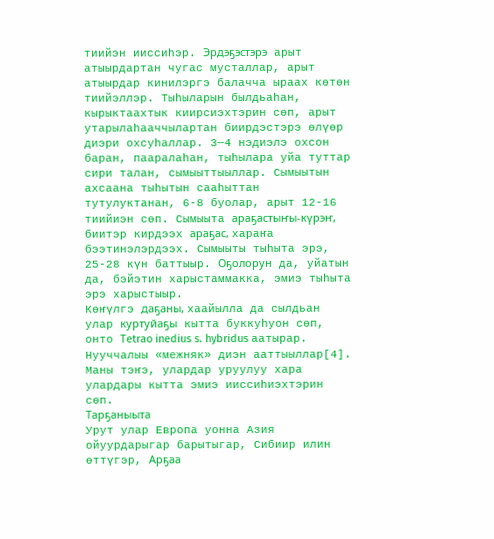тиийэн ииссиһэр. Эрдэҕэстэрэ арыт атыырдартан чугас мусталлар, арыт атыырдар кинилэргэ балачча ыраах көтөн тиийэллэр. Тыһыларын былдьаһан, кырыктаахтык киирсиэхтэрин сөп, арыт утарылаһааччылартан биирдэстэрэ өлүөр диэри охсуһаллар. 3—4 нэдиэлэ охсон баран, пааралаһан, тыһылара уйа туттар сири талан, сымыыттыыллар. Сымыытын ахсаана тыһытын сааһыттан тутулуктанан, 6-8 буолар, арыт 12-16 тиийиэн сөп. Сымыыта араҕастыҥы-күрэҥ, биитэр кирдээх араҕас, хараҥа бээтинэлэрдээх. Сымыыты тыһыта эрэ, 25-28 күн баттыыр. Оҕолорун да, уйатын да, бэйэтин харыстаммакка, эмиэ тыһыта эрэ харыстыыр.
Көҥүлгэ даҕаны, хаайылла да сылдьан улар куртуйаҕы кытта буккуһуон сөп, онто Tetrao inedius s. hybridus аатырар. Нууччалыы «межняк» диэн ааттыыллар[4]. Маны тэҥэ, улардар уруулуу хара улардары кытта эмиэ ииссиһиэхтэрин сөп.
Тарҕаныыта
Урут улар Европа уонна Азия ойуурдарыгар барытыгар, Сибиир илин өттүгэр, Арҕаа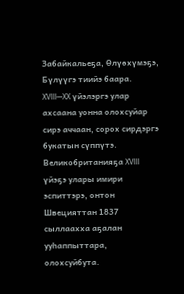Забайкальеҕа, Өлүөхүмэҕэ, Бүлүүгэ тиийэ баара. XVIII—XX үйэлэргэ улар ахсаана уонна олохсуйар сирэ аччаан, сорох сирдэргэ букатын сүппүтэ. Великобританияҕа XVIII үйэҕэ улары имири эспиттэрэ, онтон Швецияттан 1837 сыллаахха аҕалан ууһаппыттара, олохсуйбута.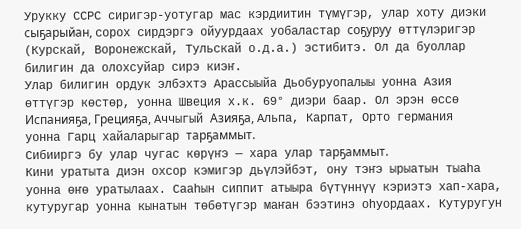Урукку ССРС сиригэр-уотугар мас кэрдиитин түмүгэр, улар хоту диэки сыҕарыйан, сорох сирдэргэ ойуурдаах уобаластар соҕуруу өттүлэригэр (Курскай, Воронежскай, Тульскай о.д.а.) эстибитэ. Ол да буоллар билигин да олохсуйар сирэ киэҥ.
Улар билигин ордук элбэхтэ Арассыыйа Дьобуруопалыы уонна Азия өттүгэр көстөр, уонна Швеция х.к. 69° диэри баар. Ол эрэн өссө Испанияҕа, Грецияҕа, Аччыгый Азияҕа, Альпа, Карпат, Орто германия уонна Гарц хайаларыгар тарҕаммыт.
Сибииргэ бу улар чугас көрүҥэ — хара улар тарҕаммыт.
Кини уратыта диэн охсор кэмигэр дьүлэйбэт, ону тэҥэ ырыатын тыаһа уонна өҥө уратылаах. Сааһын сиппит атыыра бүтүннүү кэриэтэ хап-хара, кутуругар уонна кынатын төбөтүгэр маҥан бээтинэ оһуордаах. Кутуругун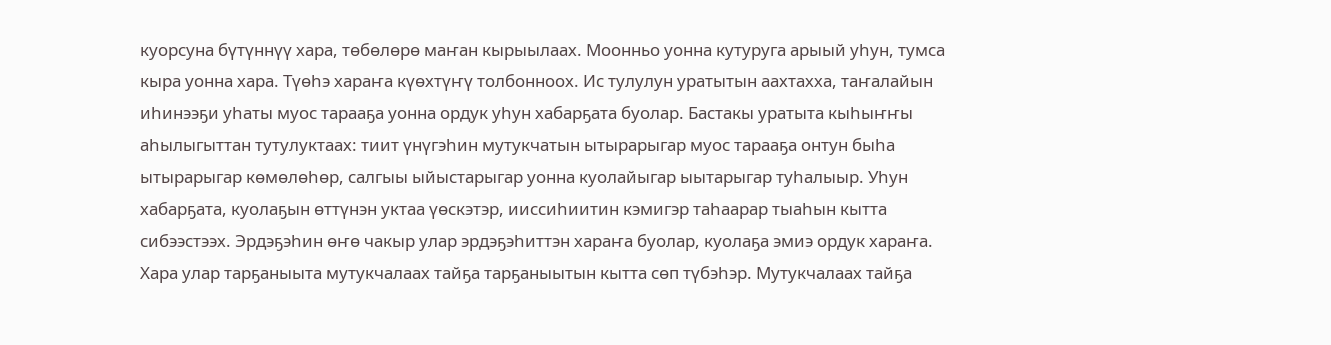куорсуна бүтүннүү хара, төбөлөрө маҥан кырыылаах. Моонньо уонна кутуруга арыый уһун, тумса кыра уонна хара. Түөһэ хараҥа күөхтүҥү толбонноох. Ис тулулун уратытын аахтахха, таҥалайын иһинээҕи уһаты муос тарааҕа уонна ордук уһун хабарҕата буолар. Бастакы уратыта кыһыҥҥы аһылыгыттан тутулуктаах: тиит үнүгэһин мутукчатын ытырарыгар муос тарааҕа онтун быһа ытырарыгар көмөлөһөр, салгыы ыйыстарыгар уонна куолайыгар ыытарыгар туһалыыр. Уһун хабарҕата, куолаҕын өттүнэн уктаа үөскэтэр, ииссиһиитин кэмигэр таһаарар тыаһын кытта сибээстээх. Эрдэҕэһин өҥө чакыр улар эрдэҕэһиттэн хараҥа буолар, куолаҕа эмиэ ордук хараҥа.
Хара улар тарҕаныыта мутукчалаах тайҕа тарҕаныытын кытта сөп түбэһэр. Мутукчалаах тайҕа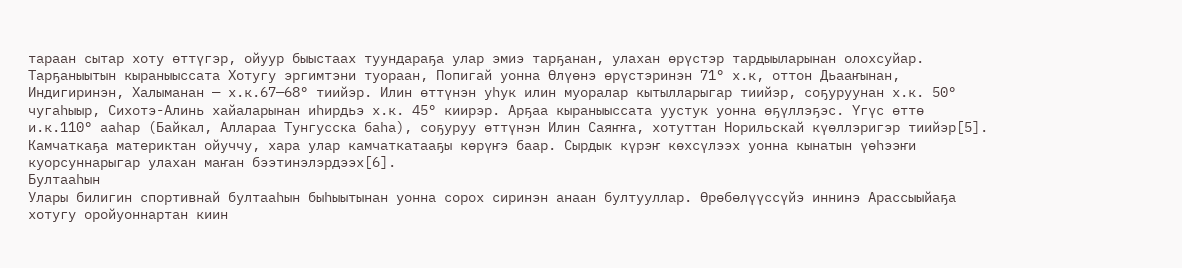тараан сытар хоту өттүгэр, ойуур быыстаах туундараҕа улар эмиэ тарҕанан, улахан өрүстэр тардыыларынан олохсуйар. Тарҕаныытын кыраныыссата Хотугу эргимтэни туораан, Попигай уонна Өлүөнэ өрүстэринэн 71° х.к, оттон Дьааҥынан, Индигиринэн, Халыманан — х.к.67—68° тиийэр. Илин өттүнэн уһук илин муоралар кытылларыгар тиийэр, соҕуруунан х.к. 50° чугаһыыр, Сихотэ-Алинь хайаларынан иһирдьэ х.к. 45° киирэр. Арҕаа кыраныыссата уустук уонна өҕүллэҕэс. Үгүс өттө и.к.110° ааһар (Байкал, Аллараа Тунгусска баһа), соҕуруу өттүнэн Илин Саяҥҥа, хотуттан Норильскай күөллэригэр тиийэр[5].
Камчаткаҕа материктан ойуччу, хара улар камчаткатааҕы көрүҥэ баар. Сырдык күрэҥ көхсүлээх уонна кынатын үөһээҥи куорсуннарыгар улахан маҥан бээтинэлэрдээх[6].
Бултааһын
Улары билигин спортивнай бултааһын быһыытынан уонна сорох сиринэн анаан бултууллар. Өрөбөлүүссүйэ иннинэ Арассыыйаҕа хотугу оройуоннартан киин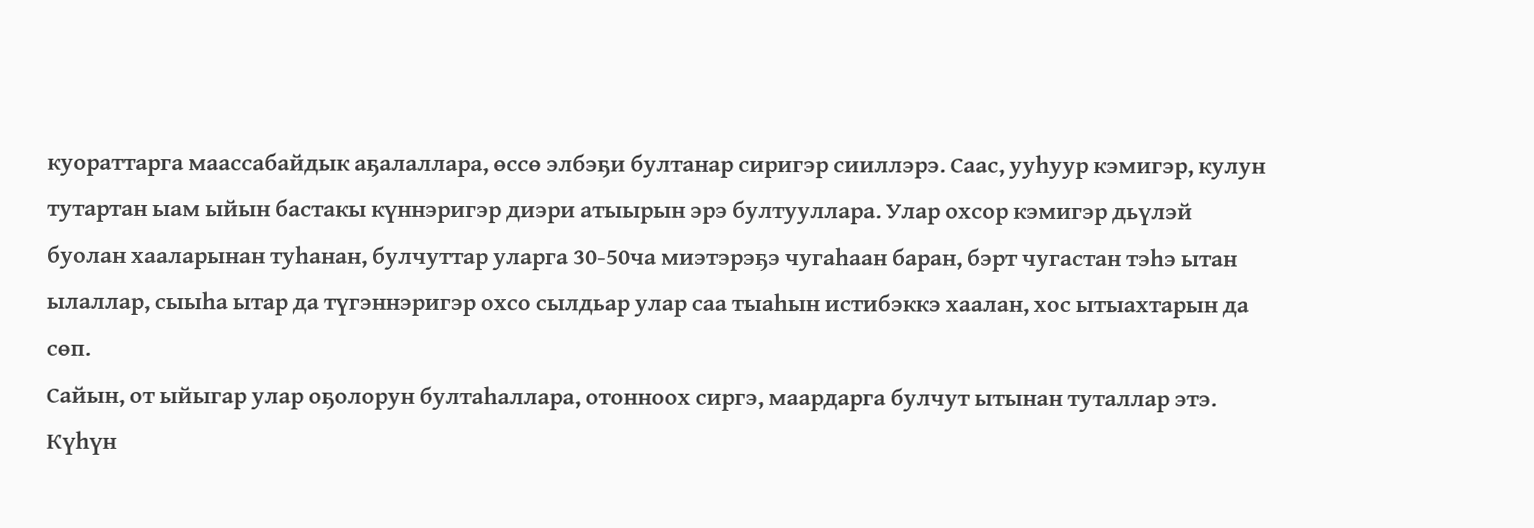куораттарга маассабайдык аҕалаллара, өссө элбэҕи бултанар сиригэр сииллэрэ. Саас, ууһуур кэмигэр, кулун тутартан ыам ыйын бастакы күннэригэр диэри атыырын эрэ бултууллара. Улар охсор кэмигэр дьүлэй буолан хааларынан туһанан, булчуттар уларга 30-50ча миэтэрэҕэ чугаһаан баран, бэрт чугастан тэһэ ытан ылаллар, сыыһа ытар да түгэннэригэр охсо сылдьар улар саа тыаһын истибэккэ хаалан, хос ытыахтарын да сөп.
Сайын, от ыйыгар улар оҕолорун бултаһаллара, отонноох сиргэ, маардарга булчут ытынан туталлар этэ. Күһүн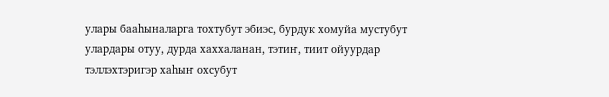улары бааһыналарга тохтубут эбиэс, бурдук хомуйа мустубут улардары отуу, дурда хаххаланан, тэтиҥ, тиит ойуурдар тэллэхтэригэр хаһыҥ охсубут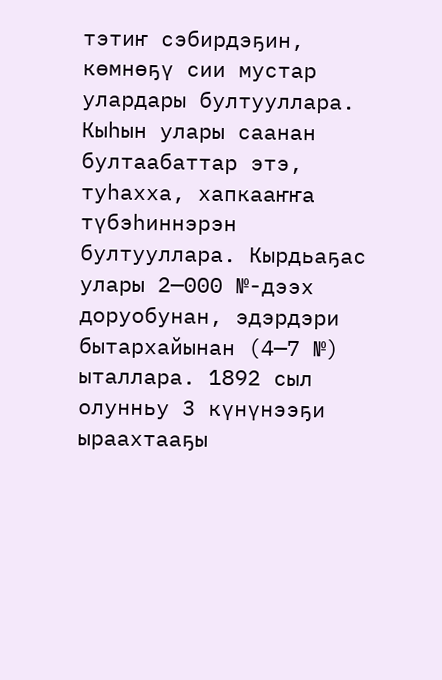тэтиҥ сэбирдэҕин, көмнөҕү сии мустар улардары бултууллара.
Кыһын улары саанан бултаабаттар этэ, туһахха, хапкааҥҥа түбэһиннэрэн бултууллара. Кырдьаҕас улары 2—000 №-дээх доруобунан, эдэрдэри бытархайынан (4—7 №) ыталлара. 1892 сыл олунньу 3 күнүнээҕи ыраахтааҕы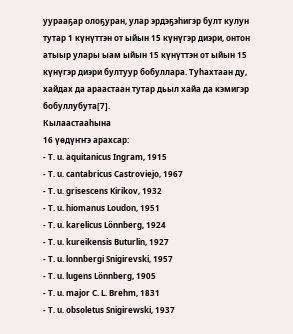уурааҕар олоҕуран, улар эрдэҕэһигэр булт кулун тутар 1 күнүттэн от ыйын 15 күнүгэр диэри, онтон атыыр улары ыам ыйын 15 күнүттэн от ыйын 15 күнүгэр диэри бултуур бобуллара. Туһахтаан ду, хайдах да араастаан тутар дьыл хайа да кэмигэр бобуллубута[7].
Кылаастааһына
16 үөдүҥҥэ арахсар:
- T. u. aquitanicus Ingram, 1915
- T. u. cantabricus Castroviejo, 1967
- T. u. grisescens Kirikov, 1932
- T. u. hiomanus Loudon, 1951
- T. u. karelicus Lönnberg, 1924
- T. u. kureikensis Buturlin, 1927
- T. u. lonnbergi Snigirevski, 1957
- T. u. lugens Lönnberg, 1905
- T. u. major C. L. Brehm, 1831
- T. u. obsoletus Snigirewski, 1937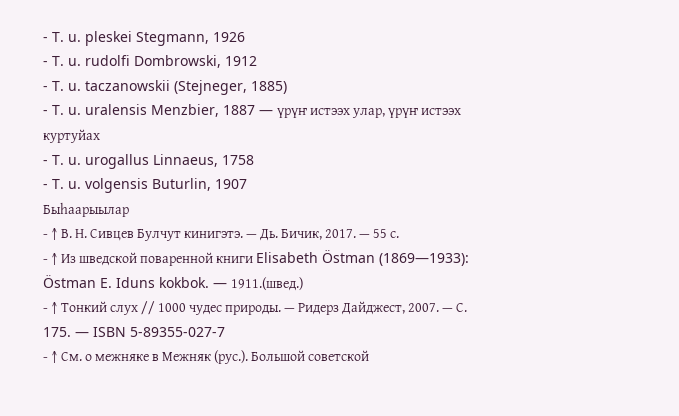- T. u. pleskei Stegmann, 1926
- T. u. rudolfi Dombrowski, 1912
- T. u. taczanowskii (Stejneger, 1885)
- T. u. uralensis Menzbier, 1887 — үрүҥ истээх улар, үрүҥ истээх куртуйах
- T. u. urogallus Linnaeus, 1758
- T. u. volgensis Buturlin, 1907
Быһаарыылар
- ↑ В. Н. Сивцев Булчут кинигэтэ. — Дь. Бичик, 2017. — 55 с.
- ↑ Из шведской поваренной книги Elisabeth Östman (1869—1933): Östman E. Iduns kokbok. — 1911.(швед.)
- ↑ Тонкий слух // 1000 чудес природы. — Ридерз Дайджест, 2007. — С. 175. — ISBN 5-89355-027-7
- ↑ См. о межняке в Межняк (рус.). Большой советской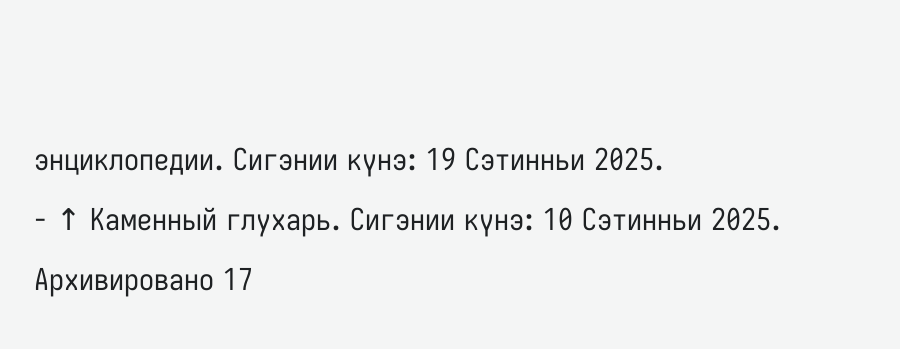энциклопедии. Сигэнии күнэ: 19 Сэтинньи 2025.
- ↑ Каменный глухарь. Сигэнии күнэ: 10 Сэтинньи 2025. Архивировано 17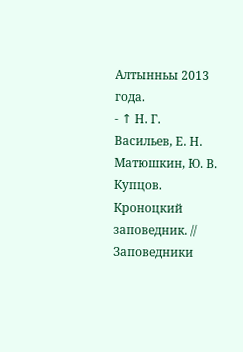Алтынньы 2013 года.
- ↑ Н. Г. Васильев, Е. Н. Матюшкин, Ю. В. Купцов. Кроноцкий заповедник. // Заповедники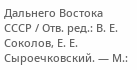Дальнего Востока СССР / Отв. ред.: В. Е. Соколов, Е. Е. Сыроечковский. — М.: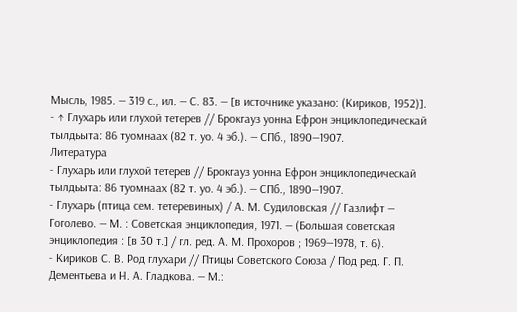Мысль, 1985. — 319 с., ил. — С. 83. — [в источнике указано: (Кириков, 1952)].
- ↑ Глухарь или глухой тетерев // Брокгауз уонна Ефрон энциклопедическай тылдьыта: 86 туомнаах (82 т. уо. 4 эб.). — СПб., 1890—1907.
Литература
- Глухарь или глухой тетерев // Брокгауз уонна Ефрон энциклопедическай тылдьыта: 86 туомнаах (82 т. уо. 4 эб.). — СПб., 1890—1907.
- Глухарь (птица сем. тетеревиных) / А. М. Судиловская // Газлифт — Гоголево. — М. : Советская энциклопедия, 1971. — (Большая советская энциклопедия : [в 30 т.] / гл. ред. А. М. Прохоров ; 1969—1978, т. 6).
- Кириков С. В. Род глухари // Птицы Советского Союза / Под ред. Г. П. Дементьева и Н. А. Гладкова. — М.: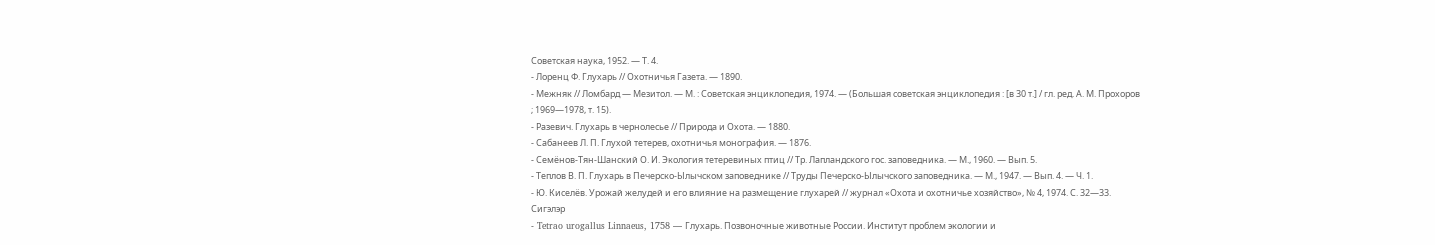Советская наука, 1952. — Т. 4.
- Лоренц Ф. Глухарь // Охотничья Газета. — 1890.
- Межняк // Ломбард — Мезитол. — М. : Советская энциклопедия, 1974. — (Большая советская энциклопедия : [в 30 т.] / гл. ред. А. М. Прохоров ; 1969—1978, т. 15).
- Разевич. Глухарь в чернолесье // Природа и Охота. — 1880.
- Сабанеев Л. П. Глухой тетерев, охотничья монография. — 1876.
- Семёнов-Тян-Шанский О. И. Экология тетеревиных птиц // Тр. Лапландского гос. заповедника. — М., 1960. — Вып. 5.
- Теплов В. П. Глухарь в Печерско-Ылычском заповеднике // Труды Печерско-Ылычского заповедника. — М., 1947. — Вып. 4. — Ч. 1.
- Ю. Киселёв. Урожай желудей и его влияние на размещение глухарей // журнал «Охота и охотничье хозяйство», № 4, 1974. С. 32—33.
Сигэлэр
- Tetrao urogallus Linnaeus, 1758 — Глухарь. Позвоночные животные России. Институт проблем экологии и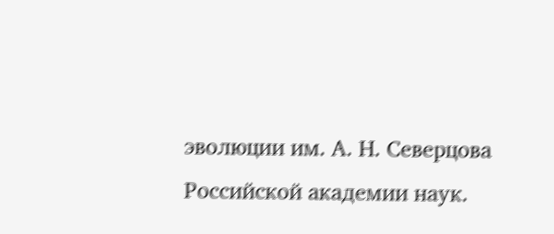эволюции им. А. Н. Северцова Российской академии наук.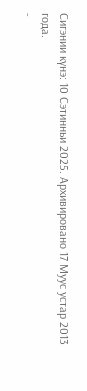Сигэнии күнэ: 10 Сэтинньи 2025. Архивировано 17 Муус устар 2013 года.
-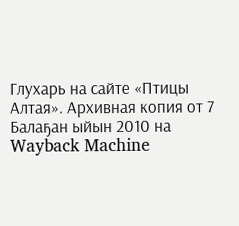Глухарь на сайте «Птицы Алтая». Архивная копия от 7 Балаҕан ыйын 2010 на Wayback Machine